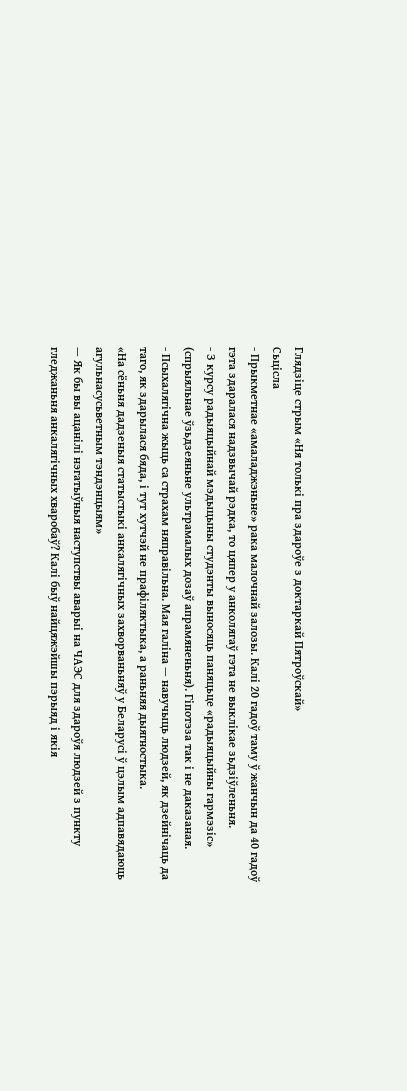Глядзіце стрым «Ня толькі пра здароўе з доктаркай Пятроўскай»
Сьцісла
- Прыкметнае «амаладжэньне» рака малочнай залозы. Калі 20 гадоў таму ў жанчын да 40 гадоў гэта здаралася надзвычай рэдка, то цяпер у анколягаў гэта не выклікае зьдзіўленьня.
- З курсу радыяцыйнай мэдыцыны студэнты выносяць паняцьце «радыяцыйны гармэзіс» (спрыяльнае ўзьдзеяньне ультрамалых дозаў апрамяненьня). Гіпотэза так і не даказаная.
- Псыхалягічна жыць са страхам няправільна. Мая галіна — навучыць людзей, як дзейнічаць да таго, як здарылася бяда, і тут хутчэй не прафіляктыка, а раньняя дыягностыка.
«На сёньня дадзеныя статыстыкі анкалягічных захворваньняў у Беларусі ў цэлым адпавядаюць агульнасусьветным тэндэнцыям»
— Як бы вы ацанілі нэгатыўныя наступствы аварыі на ЧАЭС для здароўя людзей з пункту гледжаньня анкалягічных хваробаў? Калі быў найцяжэйшы пэрыяд і якія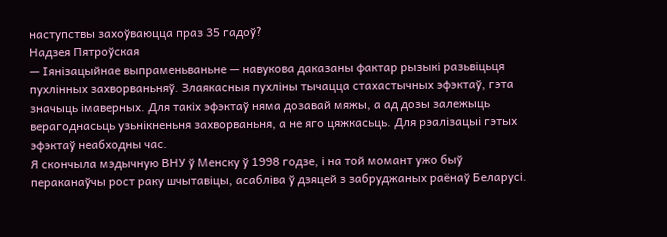наступствы захоўваюцца праз 35 гадоў?
Надзея Пятроўская
— Іянізацыйнае выпраменьваньне — навукова даказаны фактар рызыкі разьвіцьця пухлінных захворваньняў. Злаякасныя пухліны тычацца стахастычных эфэктаў, гэта значыць імаверных. Для такіх эфэктаў няма дозавай мяжы, а ад дозы залежыць верагоднасьць узьнікненьня захворваньня, а не яго цяжкасьць. Для рэалізацыі гэтых эфэктаў неабходны час.
Я скончыла мэдычную ВНУ ў Менску ў 1998 годзе, і на той момант ужо быў пераканаўчы рост раку шчытавіцы, асабліва ў дзяцей з забруджаных раёнаў Беларусі.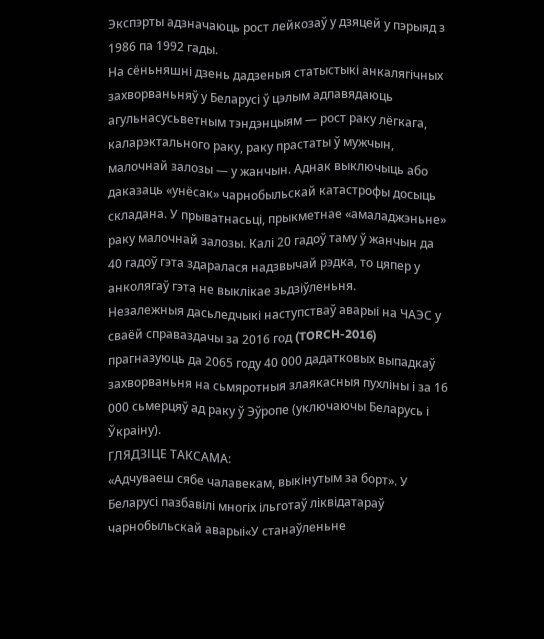Экспэрты адзначаюць рост лейкозаў у дзяцей у пэрыяд з 1986 па 1992 гады.
На сёньняшні дзень дадзеныя статыстыкі анкалягічных захворваньняў у Беларусі ў цэлым адпавядаюць агульнасусьветным тэндэнцыям — рост раку лёгкага, каларэктального раку, раку прастаты ў мужчын, малочнай залозы — у жанчын. Аднак выключыць або даказаць «унёсак» чарнобыльскай катастрофы досыць складана. У прыватнасьці, прыкметнае «амаладжэньне» раку малочнай залозы. Калі 20 гадоў таму ў жанчын да 40 гадоў гэта здаралася надзвычай рэдка, то цяпер у анколягаў гэта не выклікае зьдзіўленьня.
Незалежныя дасьледчыкі наступстваў аварыі на ЧАЭС у сваёй справаздачы за 2016 год (TORCH-2016) прагназуюць да 2065 году 40 000 дадатковых выпадкаў захворваньня на сьмяротныя злаякасныя пухліны і за 16 000 сьмерцяў ад раку ў Эўропе (уключаючы Беларусь і Ўкраіну).
ГЛЯДЗІЦЕ ТАКСАМА:
«Адчуваеш сябе чалавекам, выкінутым за борт». У Беларусі пазбавілі многіх ільготаў ліквідатараў чарнобыльскай аварыі«У станаўленьне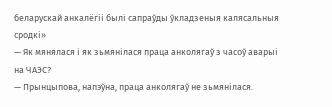беларускай анкалёгіі былі сапраўды ўкладзеныя калясальныя сродкі»
— Як мянялася і як зьмянілася праца анколягаў з часоў аварыі на ЧАЭС?
— Прынцыпова, напэўна, праца анколягаў не зьмянілася.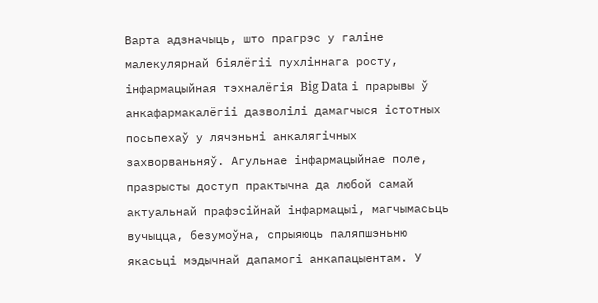Варта адзначыць, што прагрэс у галіне малекулярнай біялёгіі пухліннага росту, інфармацыйная тэхналёгія Big Data і прарывы ў анкафармакалёгіі дазволілі дамагчыся істотных посьпехаў у лячэньні анкалягічных захворваньняў. Агульнае інфармацыйнае поле, празрысты доступ практычна да любой самай актуальнай прафэсійнай інфармацыі, магчымасьць вучыцца, безумоўна, спрыяюць паляпшэньню якасьці мэдычнай дапамогі анкапацыентам. У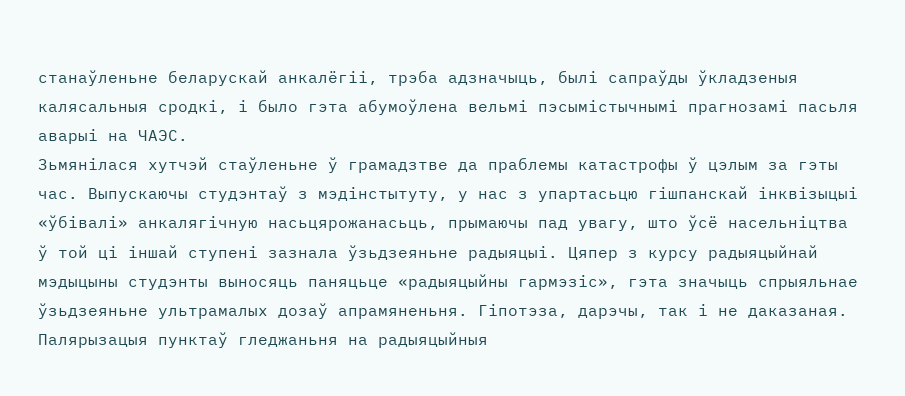станаўленьне беларускай анкалёгіі, трэба адзначыць, былі сапраўды ўкладзеныя калясальныя сродкі, і было гэта абумоўлена вельмі пэсымістычнымі прагнозамі пасьля аварыі на ЧАЭС.
Зьмянілася хутчэй стаўленьне ў грамадзтве да праблемы катастрофы ў цэлым за гэты час. Выпускаючы студэнтаў з мэдінстытуту, у нас з упартасьцю гішпанскай інквізыцыі «ўбівалі» анкалягічную насьцярожанасьць, прымаючы пад увагу, што ўсё насельніцтва ў той ці іншай ступені зазнала ўзьдзеяньне радыяцыі. Цяпер з курсу радыяцыйнай мэдыцыны студэнты выносяць паняцьце «радыяцыйны гармэзіс», гэта значыць спрыяльнае ўзьдзеяньне ультрамалых дозаў апрамяненьня. Гіпотэза, дарэчы, так і не даказаная. Палярызацыя пунктаў гледжаньня на радыяцыйныя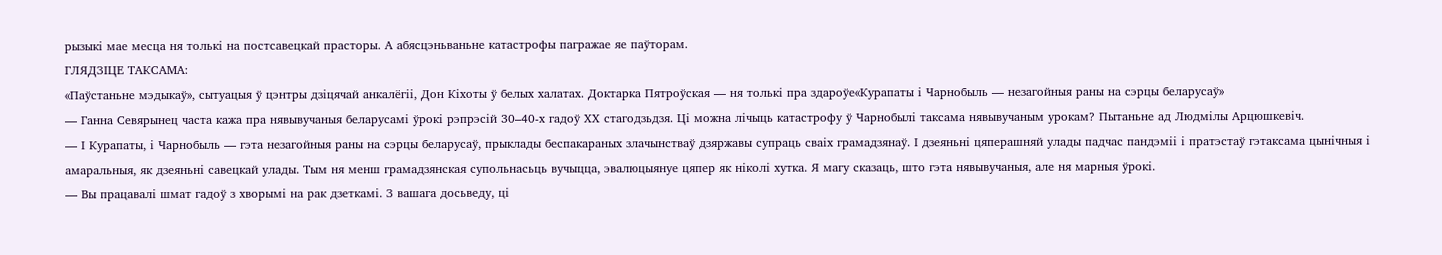рызыкі мае месца ня толькі на постсавецкай прасторы. А абясцэньваньне катастрофы пагражае яе паўторам.
ГЛЯДЗІЦЕ ТАКСАМА:
«Паўстаньне мэдыкаў», сытуацыя ў цэнтры дзіцячай анкалёгіі, Дон Кіхоты ў белых халатах. Доктарка Пятроўская — ня толькі пра здароўе«Курапаты і Чарнобыль — незагойныя раны на сэрцы беларусаў»
— Ганна Севярынец часта кажа пра нявывучаныя беларусамі ўрокі рэпрэсій 30–40-х гадоў XX стагодзьдзя. Ці можна лічыць катастрофу ў Чарнобылі таксама нявывучаным урокам? Пытаньне ад Людмілы Арцюшкевіч.
— І Курапаты, і Чарнобыль — гэта незагойныя раны на сэрцы беларусаў, прыклады беспакараных злачынстваў дзяржавы супраць сваіх грамадзянаў. І дзеяньні цяперашняй улады падчас пандэміі і пратэстаў гэтаксама цынічныя і амаральныя, як дзеяньні савецкай улады. Тым ня менш грамадзянская супольнасьць вучыцца, эвалюцыянуе цяпер як ніколі хутка. Я магу сказаць, што гэта нявывучаныя, але ня марныя ўрокі.
— Вы працавалі шмат гадоў з хворымі на рак дзеткамі. З вашага досьведу, ці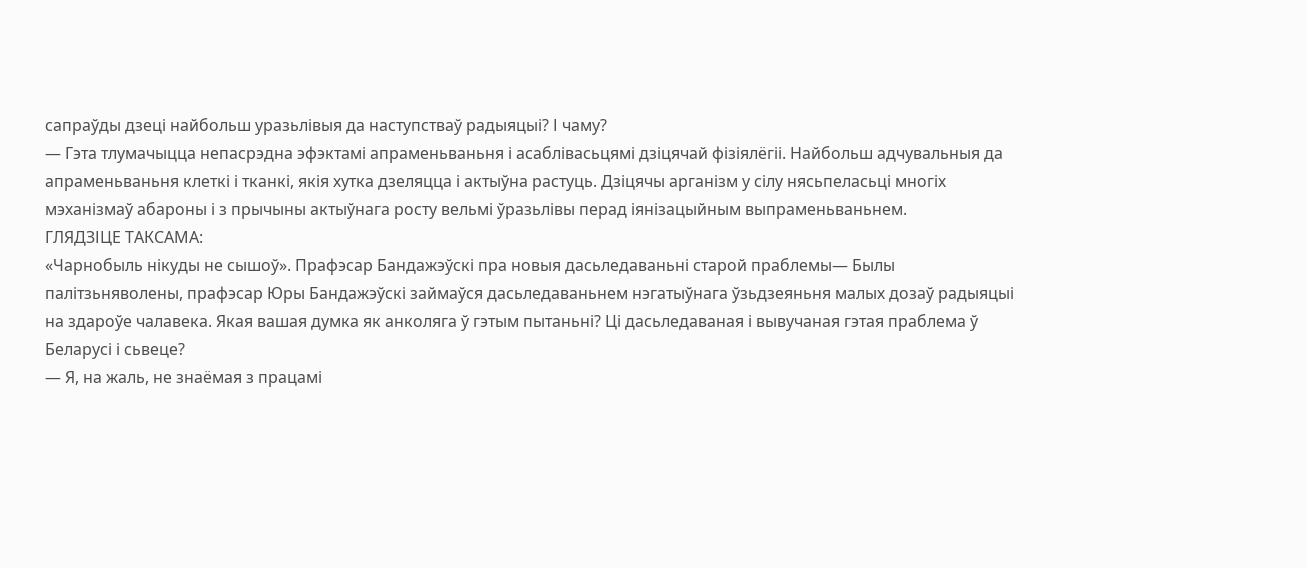сапраўды дзеці найбольш уразьлівыя да наступстваў радыяцыі? І чаму?
— Гэта тлумачыцца непасрэдна эфэктамі апраменьваньня і асаблівасьцямі дзіцячай фізіялёгіі. Найбольш адчувальныя да апраменьваньня клеткі і тканкі, якія хутка дзеляцца і актыўна растуць. Дзіцячы арганізм у сілу нясьпеласьці многіх мэханізмаў абароны і з прычыны актыўнага росту вельмі ўразьлівы перад іянізацыйным выпраменьваньнем.
ГЛЯДЗІЦЕ ТАКСАМА:
«Чарнобыль нікуды не сышоў». Прафэсар Бандажэўскі пра новыя дасьледаваньні старой праблемы— Былы палітзьняволены, прафэсар Юры Бандажэўскі займаўся дасьледаваньнем нэгатыўнага ўзьдзеяньня малых дозаў радыяцыі на здароўе чалавека. Якая вашая думка як анколяга ў гэтым пытаньні? Ці дасьледаваная і вывучаная гэтая праблема ў Беларусі і сьвеце?
— Я, на жаль, не знаёмая з працамі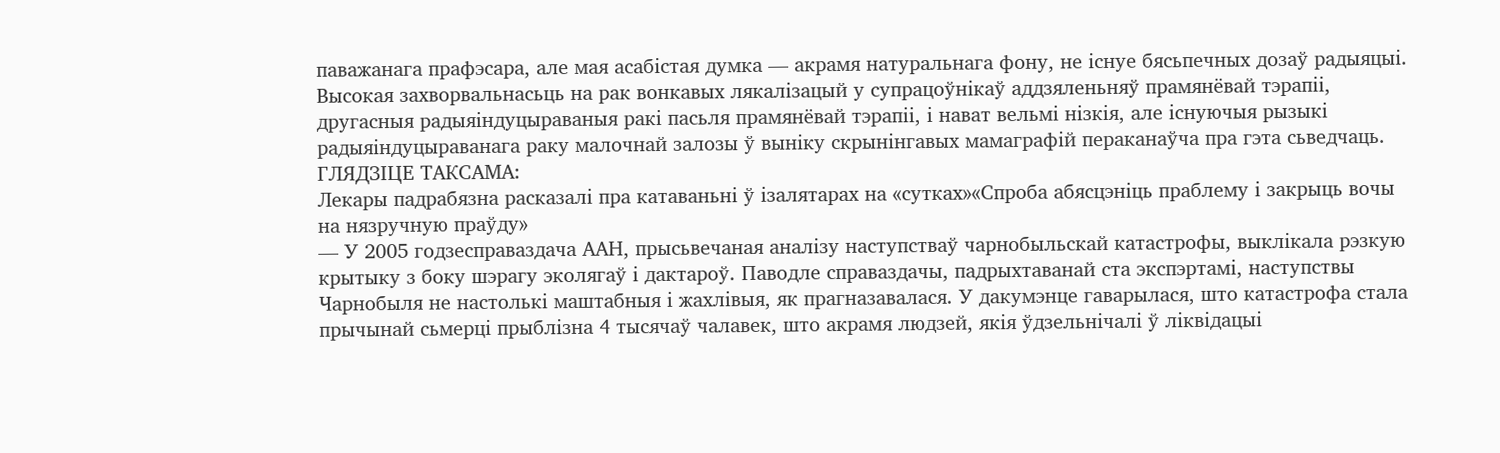паважанага прафэсара, але мая асабістая думка — акрамя натуральнага фону, не існуе бясьпечных дозаў радыяцыі. Высокая захворвальнасьць на рак вонкавых лякалізацый у супрацоўнікаў аддзяленьняў прамянёвай тэрапіі, другасныя радыяіндуцыраваныя ракі пасьля прамянёвай тэрапіі, і нават вельмі нізкія, але існуючыя рызыкі радыяіндуцыраванага раку малочнай залозы ў выніку скрынінгавых мамаграфій пераканаўча пра гэта сьведчаць.
ГЛЯДЗІЦЕ ТАКСАМА:
Лекары падрабязна расказалі пра катаваньні ў ізалятарах на «сутках»«Спроба абясцэніць праблему і закрыць вочы на нязручную праўду»
— У 2005 годзесправаздача ААН, прысьвечаная аналізу наступстваў чарнобыльскай катастрофы, выклікала рэзкую крытыку з боку шэрагу эколягаў і дактароў. Паводле справаздачы, падрыхтаванай ста экспэртамі, наступствы Чарнобыля не настолькі маштабныя і жахлівыя, як прагназавалася. У дакумэнце гаварылася, што катастрофа стала прычынай сьмерці прыблізна 4 тысячаў чалавек, што акрамя людзей, якія ўдзельнічалі ў ліквідацыі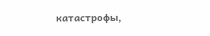катастрофы,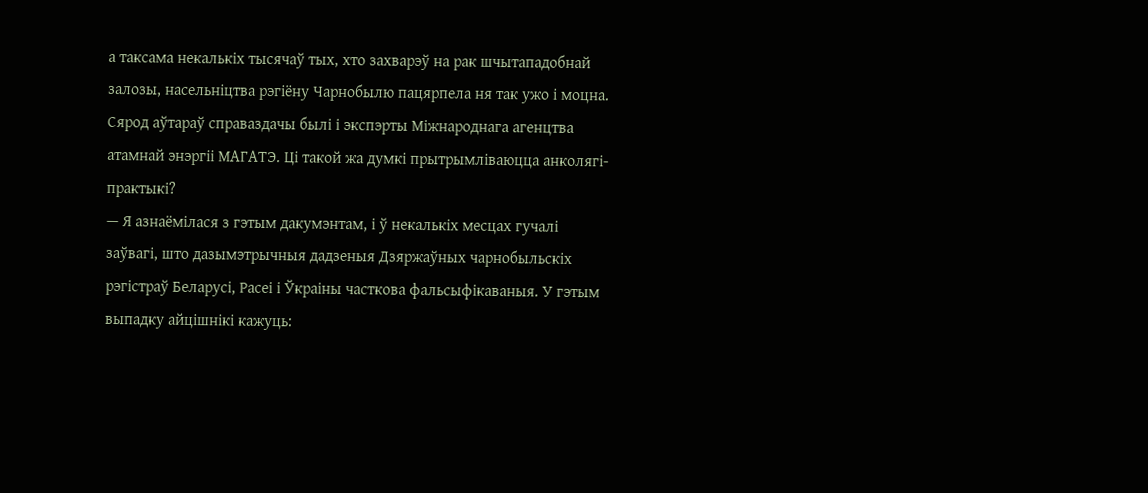а таксама некалькіх тысячаў тых, хто захварэў на рак шчытападобнай залозы, насельніцтва рэгіёну Чарнобылю пацярпела ня так ужо і моцна. Сярод аўтараў справаздачы былі і экспэрты Міжнароднага агенцтва атамнай энэргіі МАГАТЭ. Ці такой жа думкі прытрымліваюцца анколягі-практыкі?
— Я азнаёмілася з гэтым дакумэнтам, і ў некалькіх месцах гучалі заўвагі, што дазымэтрычныя дадзеныя Дзяржаўных чарнобыльскіх рэгістраў Беларусі, Расеі і Ўкраіны часткова фальсыфікаваныя. У гэтым выпадку айцішнікі кажуць: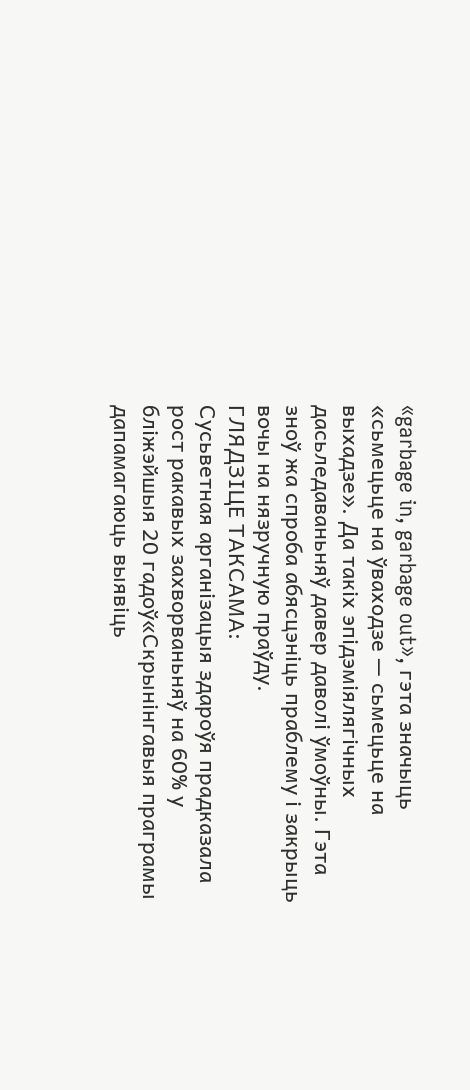«garbage in, garbage out», гэта значыць «сьмецьце на ўваходзе — сьмецьце на выхадзе». Да такіх эпідэміялягічных дасьледаваньняў давер даволі ўмоўны. Гэта зноў жа спроба абясцэніць праблему і закрыць вочы на нязручную праўду.
ГЛЯДЗІЦЕ ТАКСАМА:
Сусьветная арганізацыя здароўя прадказала рост ракавых захворваньняў на 60% у бліжэйшыя 20 гадоў«Скрынінгавыя праграмы дапамагаюць выявіць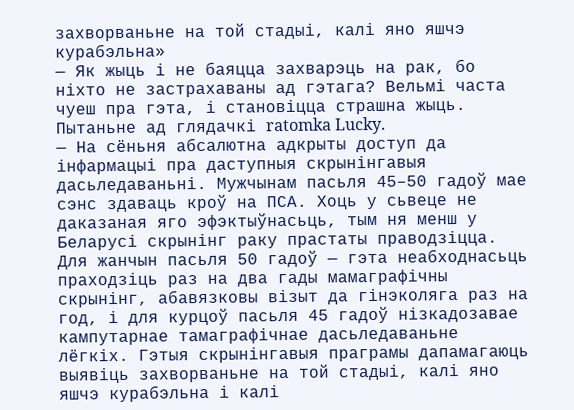захворваньне на той стадыі, калі яно яшчэ курабэльна»
— Як жыць і не баяцца захварэць на рак, бо ніхто не застрахаваны ад гэтага? Вельмі часта чуеш пра гэта, і становіцца страшна жыць. Пытаньне ад глядачкі ratomka Lucky.
— На сёньня абсалютна адкрыты доступ да інфармацыі пра даступныя скрынінгавыя дасьледаваньні. Мужчынам пасьля 45–50 гадоў мае сэнс здаваць кроў на ПСА. Хоць у сьвеце не даказаная яго эфэктыўнасьць, тым ня менш у Беларусі скрынінг раку прастаты праводзіцца. Для жанчын пасьля 50 гадоў — гэта неабходнасьць праходзіць раз на два гады мамаграфічны скрынінг, абавязковы візыт да гінэколяга раз на год, і для курцоў пасьля 45 гадоў нізкадозавае кампутарнае тамаграфічнае дасьледаваньне лёгкіх. Гэтыя скрынінгавыя праграмы дапамагаюць выявіць захворваньне на той стадыі, калі яно яшчэ курабэльна і калі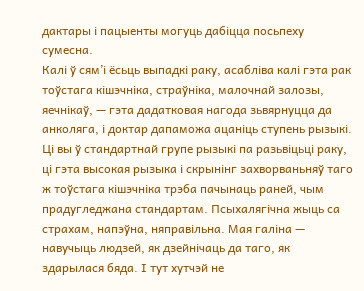дактары і пацыенты могуць дабіцца посьпеху сумесна.
Калі ў сям’і ёсьць выпадкі раку, асабліва калі гэта рак тоўстага кішэчніка, страўніка, малочнай залозы, яечнікаў, — гэта дадатковая нагода зьвярнуцца да анколяга, і доктар дапаможа ацаніць ступень рызыкі. Ці вы ў стандартнай групе рызыкі па разьвіцьці раку, ці гэта высокая рызыка і скрынінг захворваньняў таго ж тоўстага кішэчніка трэба пачынаць раней, чым прадугледжана стандартам. Псыхалягічна жыць са страхам, напэўна, няправільна. Мая галіна — навучыць людзей, як дзейнічаць да таго, як здарылася бяда. І тут хутчэй не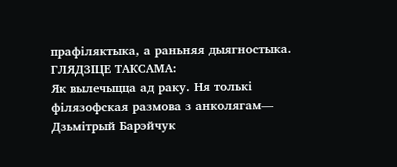прафіляктыка, а раньняя дыягностыка.
ГЛЯДЗІЦЕ ТАКСАМА:
Як вылечыцца ад раку. Ня толькі філязофская размова з анколягам— Дзьмітрый Барэйчук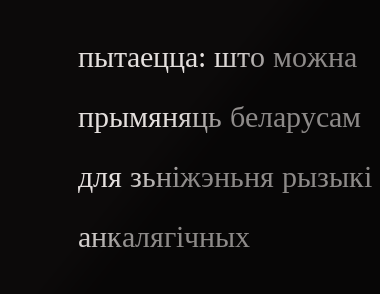пытаецца: што можна прымяняць беларусам для зьніжэньня рызыкі анкалягічных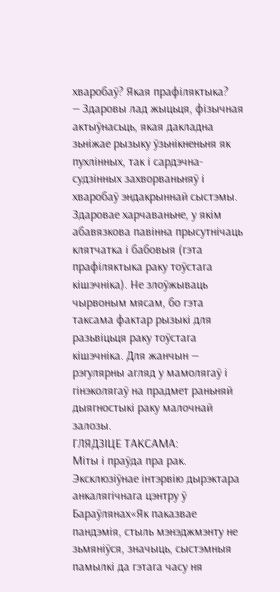хваробаў? Якая прафіляктыка?
— Здаровы лад жыцьця, фізычная актыўнасьць, якая дакладна зьніжае рызыку ўзьнікненьня як пухлінных, так і сардэчна-судзінных захворваньняў і хваробаў эндакрыннай сыстэмы. Здаровае харчаваньне, у якім абавязкова павінна прысутнічаць клятчатка і бабовыя (гэта прафіляктыка раку тоўстага кішэчніка). Не злоўжываць чырвоным мясам, бо гэта таксама фактар рызыкі для разьвіцьця раку тоўстага кішэчніка. Для жанчын — рэгулярны агляд у мамолягаў і гінэколягаў на прадмет раньняй дыягностыкі раку малочнай залозы.
ГЛЯДЗІЦЕ ТАКСАМА:
Міты і праўда пра рак. Эксклюзіўнае інтэрвію дырэктара анкалягічнага цэнтру ў Бараўлянах«Як паказвае пандэмія, стыль мэнэджмэнту не зьмяніўся, значыць, сыстэмныя памылкі да гэтага часу ня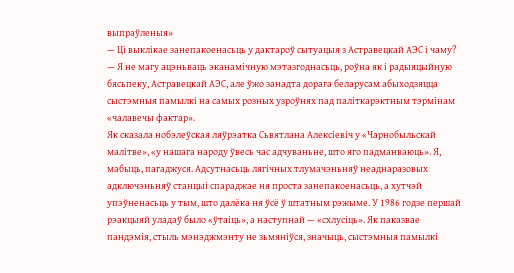выпраўленыя»
— Ці выклікае занепакоенасьць у дактароў сытуацыя з Астравецкай АЭС і чаму?
— Я не магу ацэньваць эканамічную мэтазгоднасьць, роўна як і радыяцыйную бясьпеку, Астравецкай АЭС, але ўжо занадта дорага беларусам абыходзяцца сыстэмныя памылкі на самых розных узроўнях пад паліткарэктным тэрмінам «чалавечы фактар».
Як сказала нобэлеўская ляўрэатка Сьвятлана Алексіевіч у «Чарнобыльскай малітве», «у нашага народу ўвесь час адчуваньне, што яго падманваюць». Я, мабыць, пагаджуся. Адсутнасьць лягічных тлумачэньняў неаднаразовых адключэньняў станцыі спараджае ня проста занепакоенасьць, а хутчэй упэўненасьць у тым, што далёка ня ўсё ў штатным рэжыме. У 1986 годзе першай рэакцыяй уладаў было «ўтаіць», а наступнай — «схлусіць». Як паказвае пандэмія, стыль мэнэджмэнту не зьмяніўся, значыць, сыстэмныя памылкі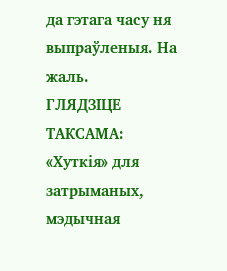да гэтага часу ня выпраўленыя. На жаль.
ГЛЯДЗІЦЕ ТАКСАМА:
«Хуткія» для затрыманых, мэдычная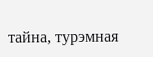тайна, турэмная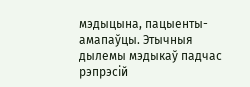мэдыцына, пацыенты-амапаўцы. Этычныя дылемы мэдыкаў падчас рэпрэсій